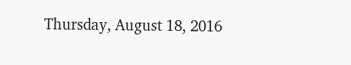Thursday, August 18, 2016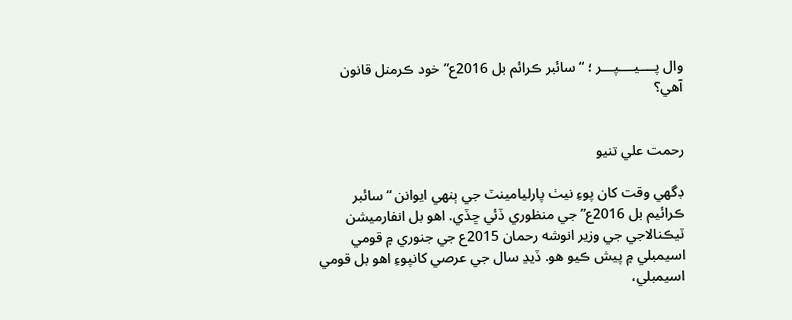وال پــــيــــپـــر ؛ “سائبر ڪرائم بل 2016ع”خود ڪرمنل قانون آهي؟


رحمت علي تنيو

ڊگهي وقت کان پوءِ نيٺ پارليامينٽ جي ٻنهي ايوانن “سائبر ڪرائيم بل 2016ع” جي منظوري ڏئي ڇڏي. اهو بل انفارميشن ٽيڪنالاجي جي وزير انوشه رحمان 2015ع جي جنوري ۾ قومي اسيمبلي ۾ پيش ڪيو هو. ڏيڍ سال جي عرصي کانپوءِ اهو بل قومي اسيمبلي،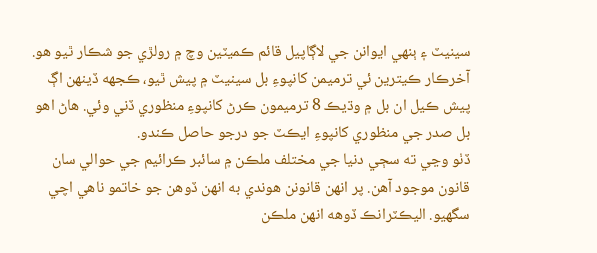سينيٽ ۽ ٻنهي ايوانن جي لاڳاپيل قائم ڪميٽين وچ ۾ رولڙي جو شڪار ٿيو هو. آخرڪار ڪيترين ئي ترميمن کانپوءِ بل سينيٽ ۾ پيش ٿيو، ڪجهه ڏينهن اڳ پيش ڪيل ان بل ۾ وڌيڪ 8 ترميمون ڪرڻ کانپوءِ منظوري ڏني وئي. هاڻ اهو بل صدر جي منظوري کانپوءِ ايڪٽ جو درجو حاصل ڪندو.
ڏٺو وڃي ته سڄي دنيا جي مختلف ملڪن ۾ سائبر ڪرائيم جي حوالي سان قانون موجود آهن. پر انهن قانونن هوندي به انهن ڏوهن جو خاتمو ناهي اچي سگهيو. اليڪٽرانڪ ڏوهه انهن ملڪن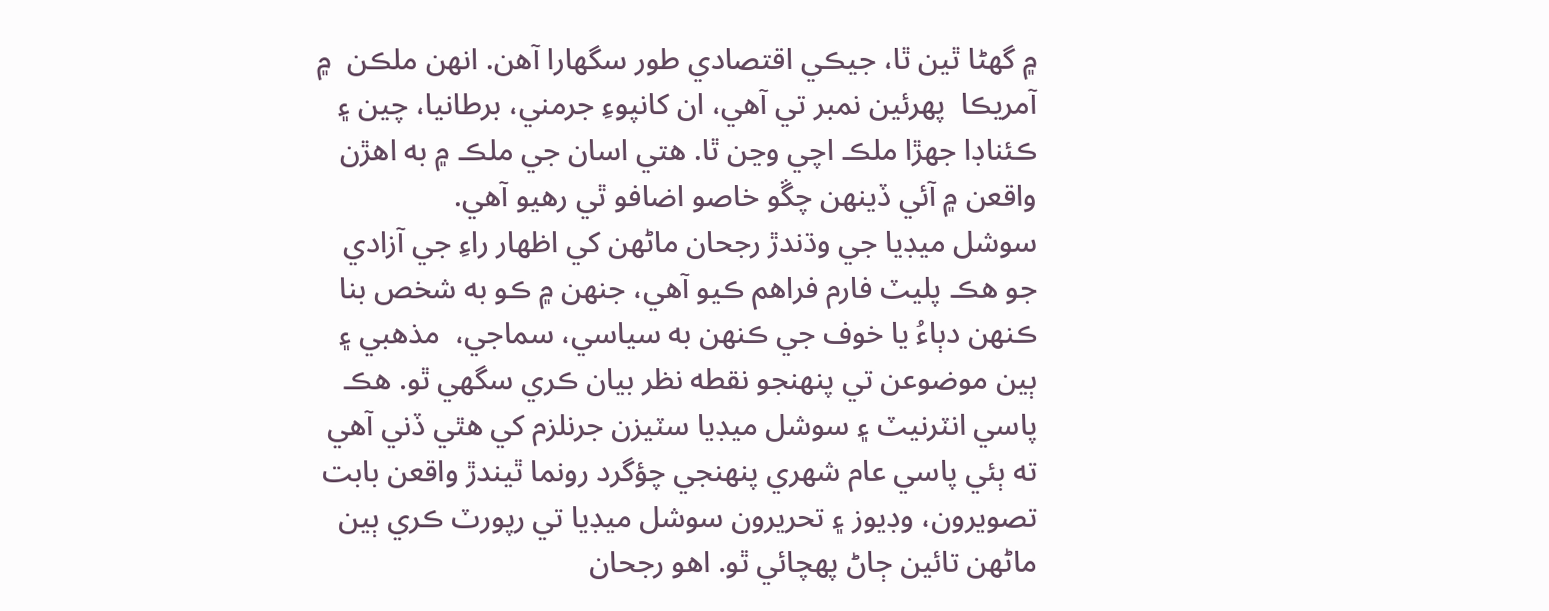۾ گهڻا ٿين ٿا، جيڪي اقتصادي طور سگهارا آهن. انهن ملڪن  ۾ آمريڪا  پهرئين نمبر تي آهي، ان کانپوءِ جرمني، برطانيا، چين ۽ ڪئناڊا جهڙا ملڪ اچي وڃن ٿا. هتي اسان جي ملڪ ۾ به اهڙن واقعن ۾ آئي ڏينهن چڱو خاصو اضافو ٿي رهيو آهي.
سوشل ميڊيا جي وڌندڙ رجحان ماڻهن کي اظهار راءِ جي آزادي جو هڪ پليٽ فارم فراهم ڪيو آهي، جنهن ۾ ڪو به شخص بنا ڪنهن دٻاءُ يا خوف جي ڪنهن به سياسي، سماجي،  مذهبي ۽ ٻين موضوعن تي پنهنجو نقطه نظر بيان ڪري سگهي ٿو. هڪ پاسي انٽرنيٽ ۽ سوشل ميڊيا سٽيزن جرنلزم کي هٿي ڏني آهي ته ٻئي پاسي عام شهري پنهنجي چ‍ؤگرد رونما ٿيندڙ واقعن بابت تصويرون، وڊيوز ۽ تحريرون سوشل ميڊيا تي رپورٽ ڪري ٻين ماڻهن تائين ڄاڻ پهچائي ٿو. اهو رجحان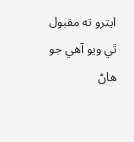ايترو ته مقبول ٿي ويو آهي جو هاڻ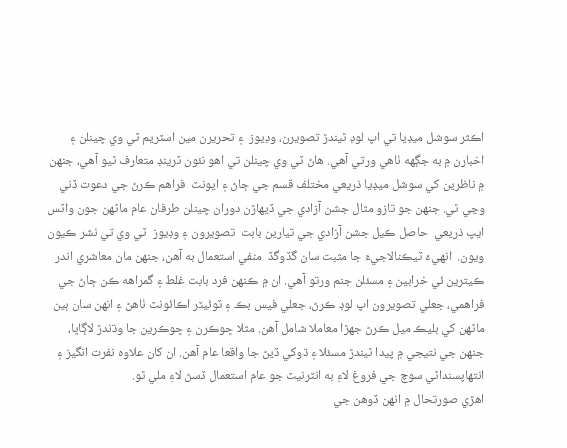اڪثر سوشل ميڊيا تي اپ لوڊ ٿيندڙ تصويرن، وڊيوز  ۽ تحريرن مين اسٽريم ٽي وي چينلن ۽ اخبارن ۾ به جڳهه ٺاهي ورتي آهي. هاڻ ٽي وي چينلن تي اهو نئون ٽرينڊ متعارف ٿيو آهي، جنهن ۾ ناظرين کي سوشل ميڊيا ذريعي مختلف قسم جي ڄاڻ ۽ ايونٽ  فراهم ڪرڻ جي دعوت ڏني وڃي ٿي. جنهن جو تازو مثال جشن آزادي جي ڏيهاڙن دوران چينلن طرفان عام ماڻهن جون واٽس ايپ ذريعي  حاصل ڪيل جشن آزادي جي تيارين بابت  تصويرون ۽ وڊيوز  ٽي وي تي نشر ڪيون ويون.  انهيءَ ٽيڪنالاجيءَ جا مثبت سان گڏوگڏ  منفي استعمال به آهن، جنهن مان معاشري اندر ڪيترين ئي خرابين ۽ مسئلن جنم ورتو آهي. ان ۾ ڪنهن فرد بابت غلط ۽ گمراهه ڪن ڄاڻ جي فراهمي، جعلي تصويرون اپ لوڊ ڪرڻ، جعلي فيس بڪ ۽ ٽوئيٽر اڪائونٽ ٺاهڻ ۽ انهن سان ٻين ماڻهن کي بليڪ ميل ڪرڻ جهڙا معاملا شامل آهن. مثلا ڇوڪرن ۽ ڇوڪرين جا وڌندڙ لاڳاپا، جنهن جي نتيجي ۾ پيدا ٿيندڙ مسئلا ۽ ڌوکي ڏيڻ جا واقعا عام آهن. ان کان علاوه نفرت انگيز ۽ انتهاپسنداڻي سوچ جي فروغ لاءِ به انٽرنيٽ جو عام استعمال ڏسڻ لاءِ ملي ٿو.
اهڙي صورتحال ۾ انهن ڏوهن جي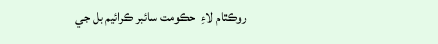روڪٿام لاءِ  حڪومت سائبر ڪرائيم بل جي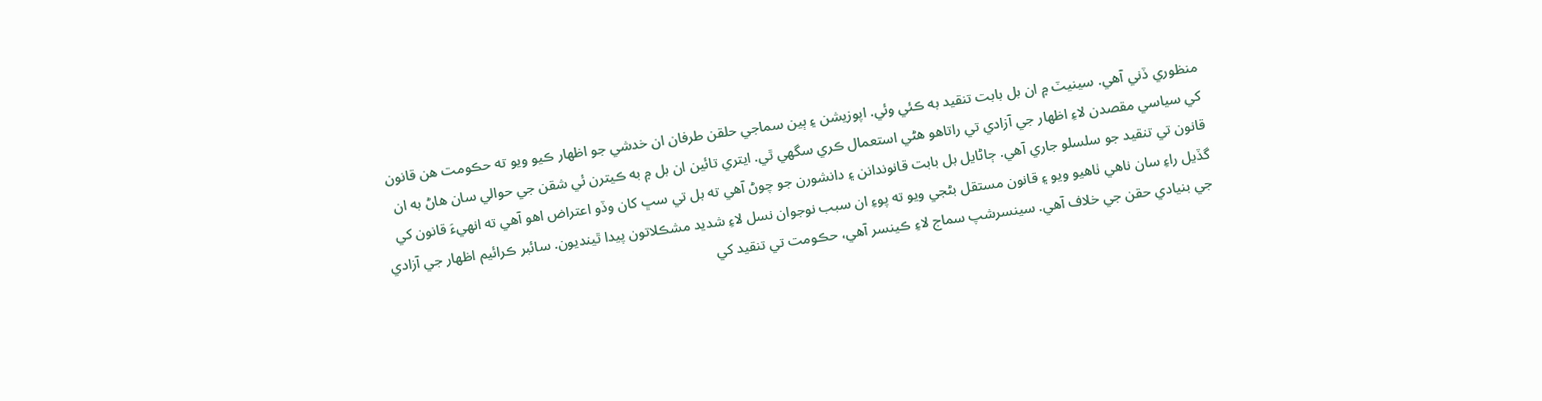منظوري ڏني آهي. سينيٽ ۾ ان بل بابت تنقيد به ڪئي وئي. اپوزيشن ۽ ٻين سماجي حلقن طرفان ان خدشي جو اظهار ڪيو ويو ته حڪومت هن قانون کي سياسي مقصدن لاءِ اظهار جي آزادي تي راتاهو هڻي استعمال ڪري سگهي ٿي. ايتري تائين ان بل ۾ به ڪيترن ئي شقن جي حوالي سان هاڻ به ان قانون تي تنقيد جو سلسلو جاري آهي. ڄاڻايل بل بابت قانوندانن ۽ دانشورن جو چوڻ آهي ته بل تي سڀ کان وڏو اعتراض اهو آهي ته انهيءَ قانون کي گڏيل راءِ سان ناهي ٺاهيو ويو ۽ قانون مستقل بڻجي ويو ته پوءِ ان سبب نوجوان نسل لاءِ شديد مشڪلاتون پيدا ٿينديون. سائبر ڪرائيم اظهار جي آزادي جي بنيادي حقن جي خلاف آهي. سينسرشپ سماج لاءِ ڪينسر آهي، حڪومت تي تنقيد کي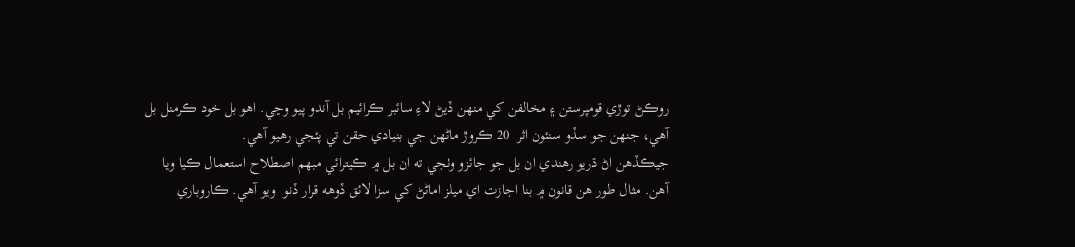روڪڻ توڙي قومپرستن ۽ مخالفن کي منهن ڏيڻ لاءِ سائبر ڪرائيم بل آندو پيو وڃي. اهو بل خود ڪرمنل بل آهي، جنهن جو سڏو سنئون اثر  20 ڪروڙ ماڻهن جي بنيادي حقن تي پئجي رهيو آهي.
جيڪڏهن اڻ ڌريو رهندي ان بل جو جائزو وٺجي ته ان بل ۾ ڪيترائي مبهم اصطلاح استعمال ڪيا ويا آهن. مثال طور هن قانون ۾ بنا اجازت اي ميلز اماڻڻ کي سزا لائق ڏوهه قرار ڏنو  ويو آهي. ڪاروباري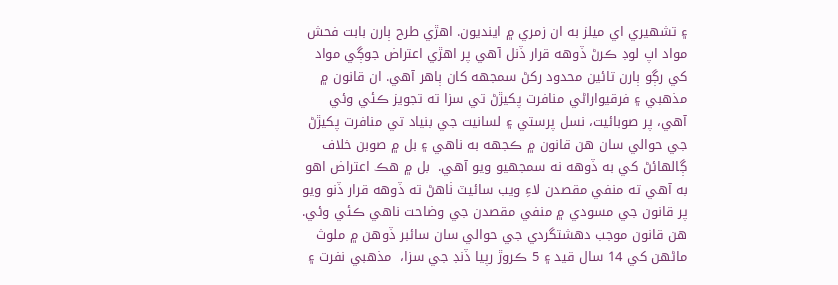۽ تشهيري اي ميلز به ان زمري ۾ اينديون. اهڙي طرح ٻارن بابت فحش مواد اپ لوڊ ڪرڻ ڏوهه قرار ڏنل آهي پر اهڙي اعتراض جوڳي مواد کي رڳو ٻارن تائين محدود رکڻ سمجهه کان ٻاهر آهي. ان قانون ۾ مذهبي ۽ فرقيواراڻي منافرت پکيڙڻ تي سزا ته تجويز ڪئي وئي آهي، پر صوبائيت، نسل پرستي ۽ لسانيت جي بنياد تي منافرت پکيڙڻ جي حوالي سان هن قانون ۾ ڪجهه به ناهي ۽ بل ۾ صوبن خلاف ڳالهائڻ کي به ڏوهه نه سمجهيو ويو آهي.  بل ۾ هڪ اعتراض اهو به آهي ته منفي مقصدن لاءِ ويب سائيٽ ٺاهڻ ته ڏوهه قرار ڏنو ويو پر قانون جي مسودي ۾ منفي مقصدن جي وضاحت ناهي ڪئي وئي.
هن قانون موجب دهشتگردي جي حوالي سان سائبر ڏوهن ۾ ملوث ماڻهن کي 14 سال قيد ۽ 5 ڪروڙ رپيا ڏنڊ جي سزا،  مذهبي نفرت ۽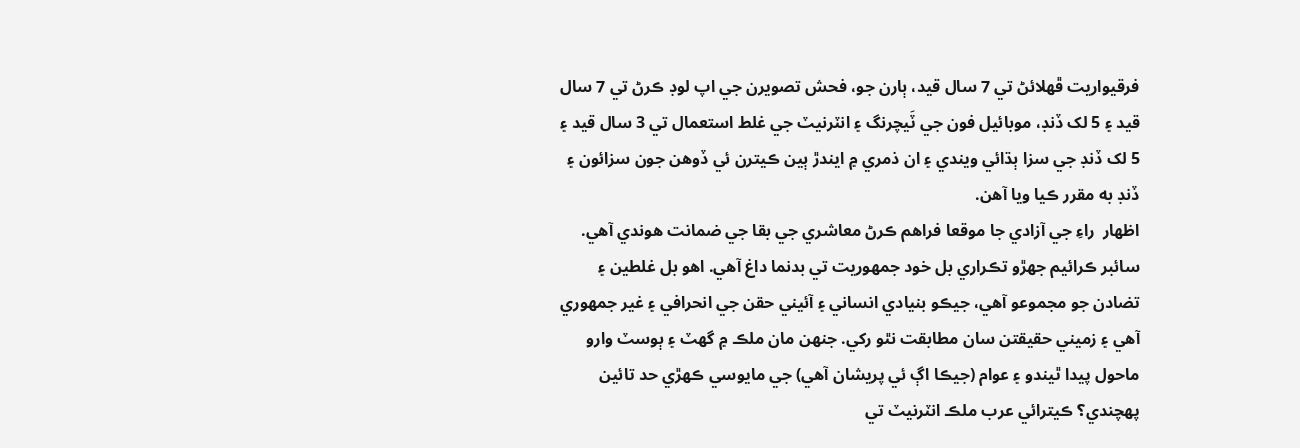فرقيواريت ڦهلائڻ تي 7 سال قيد، ٻارن جو، فحش تصويرن جي اپ لوڊ ڪرڻ تي 7 سال قيد ۽ 5 لک ڏنڊ، موبائيل فون جي ٽَيچرنگ ۽ انٽرنيٽ جي غلط استعمال تي 3 سال قيد ۽ 5 لک ڏنڊ جي سزا ٻڌائي ويندي ۽ ان ذمري ۾ ايندڙ ٻين ڪيترن ئي ڏوهن جون سزائون ۽ ڏنڊ به مقرر ڪيا ويا آهن.
اظهار  راءِ جي آزادي جا موقعا فراهم ڪرڻ معاشري جي بقا جي ضمانت هوندي آهي. سائبر ڪرائيم جهڙو تڪراري بل خود جمهوريت تي بدنما داغ آهي. اهو بل غلطين ۽ تضادن جو مجموعو آهي، جيڪو بنيادي انساني ۽ آئيني حقن جي انحرافي ۽ غير جمهوري آهي ۽ زميني حقيقتن سان مطابقت نٿو رکي. جنهن مان ملڪ ۾ گهٽ ۽ ٻوسٽ وارو ماحول پيدا ٿيندو ۽ عوام (جيڪا اڳ ئي پريشان آهي) جي مايوسي ڪهڙي حد تائين پهچندي؟ ڪيترائي عرب ملڪ انٽرنيٽ تي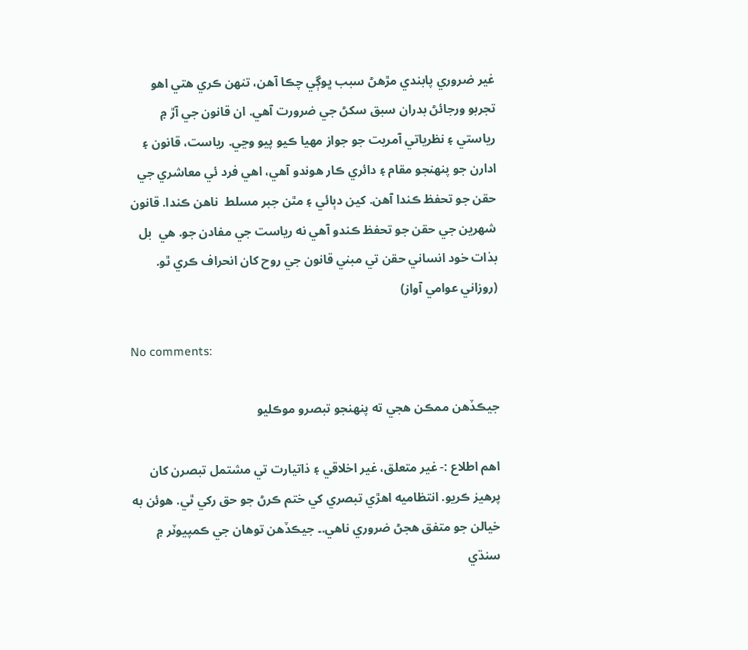غير ضروري پابندي مڙهڻ سبب ڀوڳي چڪا آهن، تنهن ڪري هتي اهو تجربو ورجائڻ بدران سبق سکڻ جي ضرورت آهي. ان قانون جي آڙ ۾ رياستي ۽ نظرياتي آمريت جو جواز مهيا ڪيو پيو وڃي. رياست، قانون ۽ ادارن جو پنهنجو مقام ۽ دائري ڪار هوندو آهي، اهي فرد ئي معاشري جي حقن جو تحفظ ڪندا آهن. کين دٻائي ۽ مٿن جبر مسلط  ناهن ڪندا. قانون شهرين جي حقن جو تحفظ ڪندو آهي نه رياست جي مفادن جو. هي  بل بذات خود انساني حقن تي مبني قانون جي روح کان انحراف ڪري ٿو.
(روزاني عوامي آواز)

No comments:

جيڪڏهن ممڪن هجي ته پنهنجو تبصرو موڪليو

اهم اطلاع :- غير متعلق، غير اخلاقي ۽ ذاتيارت تي مشتمل تبصرن کان پرهيز ڪريو. انتظاميه اهڙي تبصري کي ختم ڪرڻ جو حق رکي ٿي. هوئن به خيالن جو متفق هجڻ ضروري ناهي.۔ جيڪڏهن توهان جي ڪمپيوٽر ۾ سنڌي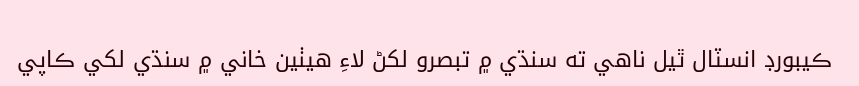ڪيبورڊ انسٽال ٿيل ناهي ته سنڌي ۾ تبصرو لکڻ لاءِ هيٺين خاني ۾ سنڌي لکي ڪاپي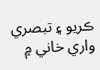ڪريو ۽ تبصري واري خاني ۾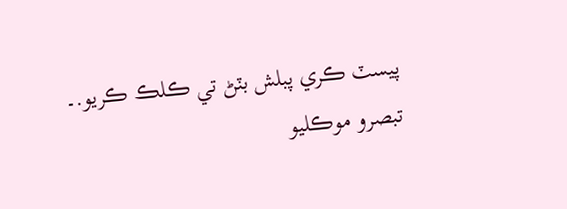پيسٽ ڪري پبلش بٽڻ تي ڪلڪ ڪريو.۔
تبصرو موڪليو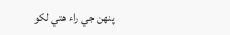پنهن جي راء هتي لکو